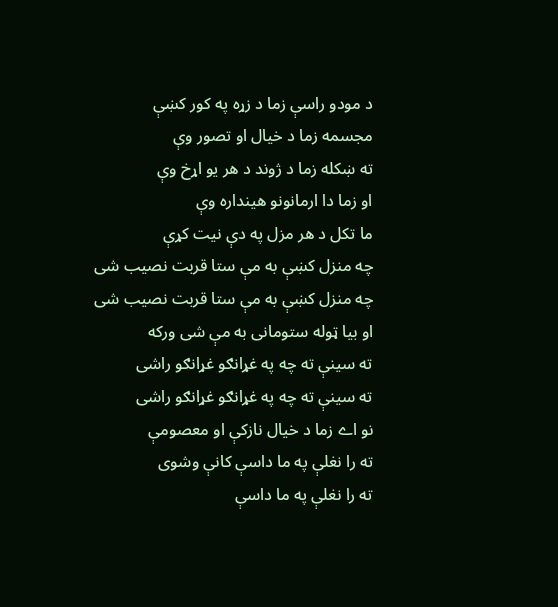د مودو راسې زما د زړه په کور کښې
مجسمه زما د خیال او تصور وې
ته ښکله زما د ژوند د هر یو اړخ وې
او زما دا ارمانونو هینداره وې
ما تکل د هر مزل په دې نیت کړې
چه منزل کښې به مې ستا قربت نصیب شی
چه منزل کښې به مې ستا قربت نصیب شی
او بیا ټوله ستومانی به مې شی ورکه
ته سینې ته چه په غړانګو غړانګو راشی
ته سینې ته چه په غړانګو غړانګو راشی
نو اے زما د خیال نازکې او معصومې
ته را نغلې په ما داسې کانې وشوی
ته را نغلې په ما داسې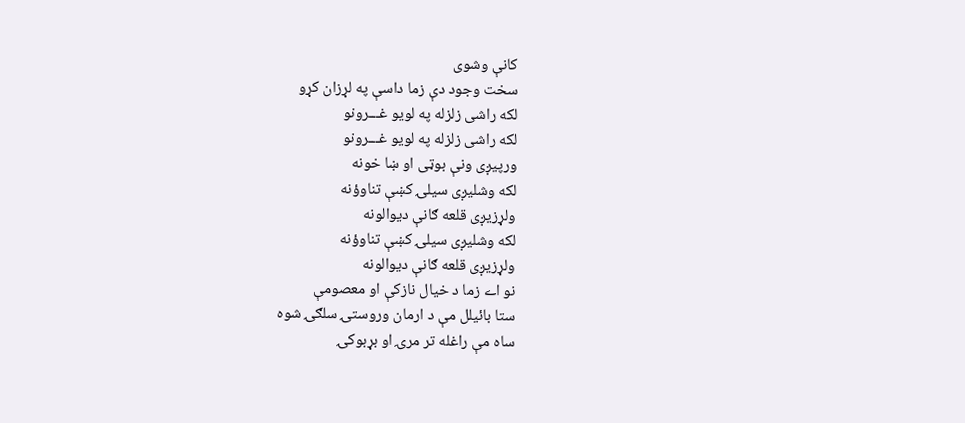کانې وشوی
سخت وجود دې زما داسې په لړزان کړو
لکه راشی زلزله په لویو غـــرونو
لکه راشی زلزله په لویو غـــرونو
ورپیږی ونې بوټی او ښا خونه
لکه وشلیږی سیلۍ کښې تناوؤنه
ولړزیږی قلعه ګانې دیوالونه
لکه وشلیږی سیلۍ کښې تناوؤنه
ولړزیږی قلعه ګانې دیوالونه
نو اے زما د خیال نازکې او معصومې
ستا بائيلل مې د ارمان وروستۍ سلګۍ شوه
ساه مې راغله تر مرۍ او بړبوکۍ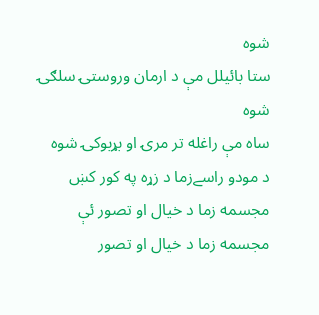شوه
ستا بائيلل مې د ارمان وروستۍ سلګۍ شوه
ساه مې راغله تر مرۍ او بړبوکۍ شوه
د مودو راسےزما د زړه په کور کښ
مجسمه زما د خیال او تصور ئې
مجسمه زما د خیال او تصور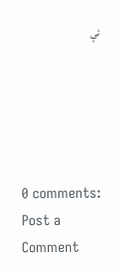ئې





0 comments:
Post a Comment